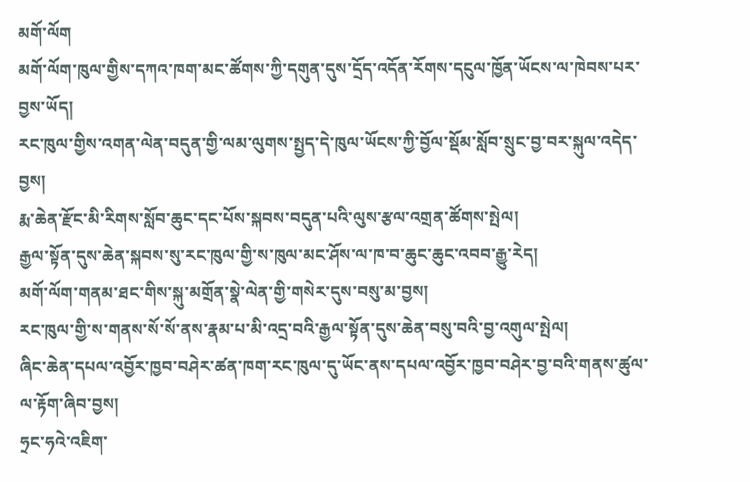མགོ་ལོག
མགོ་ལོག་ཁུལ་གྱིས་དཀའ་ཁག་མང་ཚོགས་ཀྱི་དགུན་དུས་དྲོད་འདོན་རོགས་དངུལ་ཁྱོན་ཡོངས་ལ་ཁེབས་པར་བྱས་ཡོད།
རང་ཁུལ་གྱིས་འགན་ལེན་བདུན་གྱི་ལམ་ལུགས་སྤྱད་དེ་ཁུལ་ཡོངས་ཀྱི་བྱོལ་སྡོམ་སློབ་སྲུང་བྱ་བར་སྐུལ་འདེད་བྱས།
རྨ་ཆེན་རྫོང་མི་རིགས་སློབ་ཆུང་དང་པོས་སྐབས་བདུན་པའི་ལུས་རྩལ་འགྲན་ཚོགས་སྤེལ།
རྒྱལ་སྟོན་དུས་ཆེན་སྐབས་སུ་རང་ཁུལ་གྱི་ས་ཁུལ་མང་ཤོས་ལ་ཁ་བ་ཆུང་ཆུང་འབབ་རྒྱུ་རེད།
མགོ་ལོག་གནམ་ཐང་གིས་སྐུ་མགྲོན་སྣེ་ལེན་གྱི་གསེར་དུས་བསུ་མ་བྱས།
རང་ཁུལ་གྱི་ས་གནས་སོ་སོ་ནས་རྣམ་པ་མི་འདྲ་བའི་རྒྱལ་སྟོན་དུས་ཆེན་བསུ་བའི་བྱ་འགུལ་སྤེལ།
ཞིང་ཆེན་དཔལ་འབྱོར་ཁྱབ་བཤེར་ཚན་ཁག་རང་ཁུལ་དུ་ཡོང་ནས་དཔལ་འབྱོར་ཁྱབ་བཤེར་བྱ་བའི་གནས་ཚུལ་ལ་རྟོག་ཞིབ་བྱས།
ཧྲང་ཧའེ་འཇིག་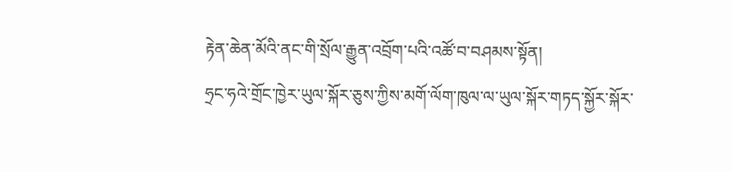རྟེན་ཆེན་མོའི་ནང་གི་སྲོལ་རྒྱུན་འབྲོག་པའི་འཚོ་བ་བཤམས་སྟོན།
ཧྲང་ཧའེ་གྲོང་ཁྱེར་ཡུལ་སྐོར་ཅུས་ཀྱིས་མགོ་ལོག་ཁུལ་ལ་ཡུལ་སྐོར་གཏད་སྐྱོར་སྐོར་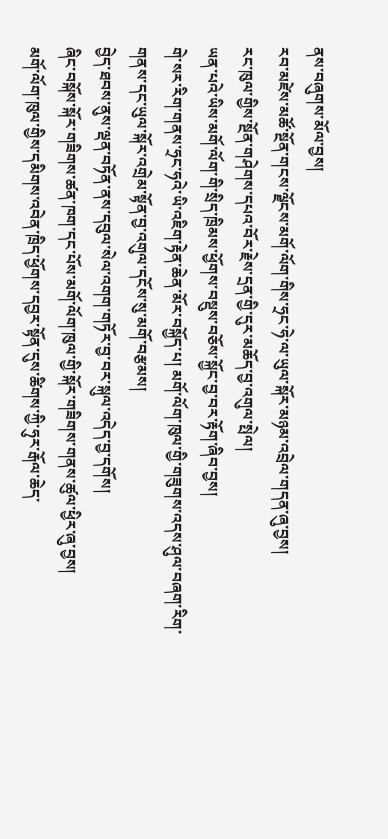ནས་བཞུགས་མོལ་བྱས།
རབ་མཛེས་མཚོ་སྔོན་གངས་ལྗོངས་མགོ་ལོག་གིས་ཧྲང་ཧེ་ལ་ཡུལ་སྐོར་མཉམ་འབྲེལ་གདན་ཞུ་བྱས།
རང་ཁུལ་གྱིས་སྔོན་གཤེགས་དཔའ་བོར་རྗེས་དྲན་གྱི་དུར་མཆོད་བྱ་འགུལ་སྤེལ།
ཡན་པའེ་ཡིས་མགོ་ལོག་གི་སྲིད་ཁྲིམས་ཕྱོགས་བསྡུས་བཅོས་སྐྱོང་བྱ་བར་རྟོག་ཞིབ་བྱས།
གེ་སར་རིག་གནས་ཧྲང་ཧའེ་ཡི་འཇིག་རྟེན་ཆེན་མོར་བསྐྱོད་པ། མགོ་ལོག་ཁུལ་གྱི་གཟུགས་འདས་ཤུལ་བཞག་རིག་གནས་དང་ཡུལ་སྐོར་འགྲེམ་སྟོན་བྱ་འགུལ་དངོས་སུ་མགོ་བརྩམས།
བྱེད་ཐབས་ནུས་ལྡན་བཏོན་ནས་དབུལ་སེལ་འགག་གཏོར་བྱ་བར་སྐུལ་འདེད་བྱ་དགོས།
ཞིང་བསྐོས་སྐོར་གཟིགས་ཚན་ཁག་དང་པོས་མགོ་ལོག་ཁུལ་གྱི་སྐོར་གཟིགས་གནས་ཚུལ་ཕྱིར་ཞུ་བྱས།
མགོ་ལོག་ཁུལ་གྱིས་དམིགས་འབེན་ཁྲིད་ཕྱོགས་དབྱར་སྟོན་དུས་ཚིགས་ཀྱི་ཧུར་རྒོལ་ཆེད་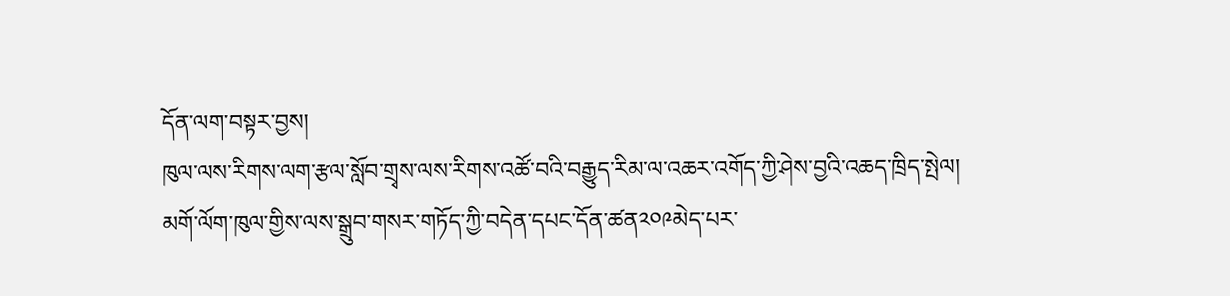དོན་ལག་བསྟར་བྱས།
ཁུལ་ལས་རིགས་ལག་རྩལ་སློབ་གྲྭས་ལས་རིགས་འཚོ་བའི་བརྒྱུད་རིམ་ལ་འཆར་འགོད་ཀྱི་ཤེས་བྱའི་འཆད་ཁྲིད་སྤེལ།
མགོ་ལོག་ཁུལ་གྱིས་ལས་སྒྲུབ་གསར་གཏོད་ཀྱི་བདེན་དཔང་དོན་ཚན༢༠༩མེད་པར་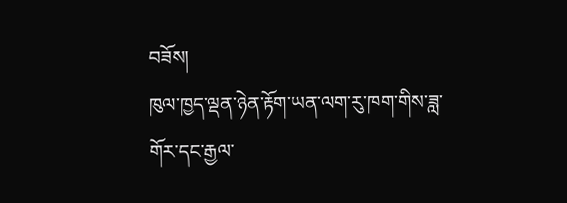བཟོས།
ཁུལ་ཁྱད་ལྡན་ཉེན་རྟོག་ཡན་ལག་རུ་ཁག་གིས་ཟླ་གོར་དང་རྒྱལ་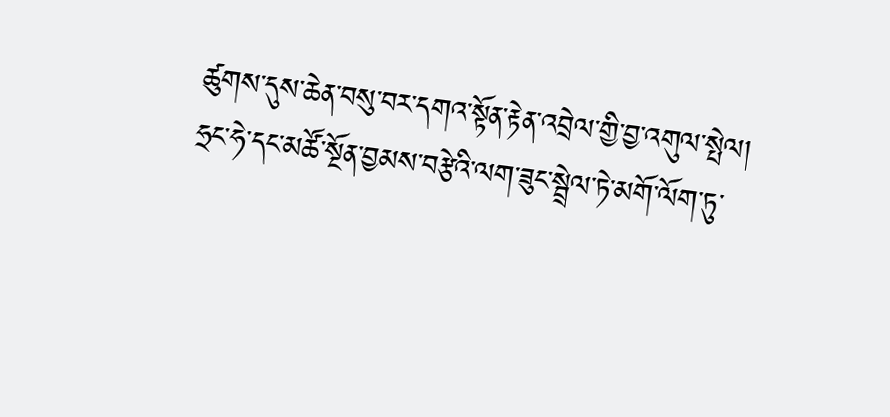ཚུགས་དུས་ཆེན་བསུ་བར་དགའ་སྟོན་རྟེན་འབྲེལ་གྱི་བྱ་འགུལ་སྤེལ།
ཧྲང་ཧེ་དང་མཚོ་སྔོན་བྱམས་བརྩེའི་ལག་ཟུང་སྦྲེལ་ཏེ་མགོ་ལོག་ཏུ་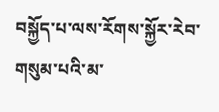བསྐྱོད་པ་ལས་རོགས་སྐྱོར་རེབ་གསུམ་པའི་མ་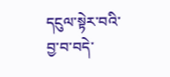དངུལ་སྟེར་བའི་བྱ་བ་བདེ་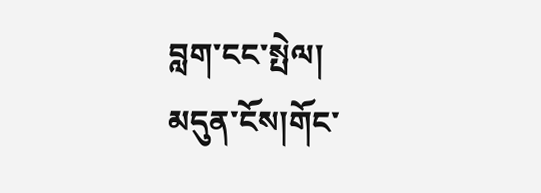བླག་ངང་སྤེལ།
མདུན་ངོས།གོང་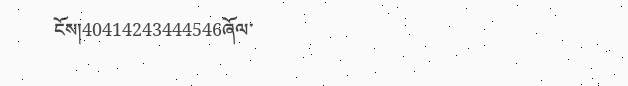ངོས།40414243444546ཞོལ་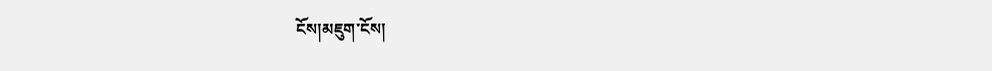ངོས།མཇུག་ངོས།